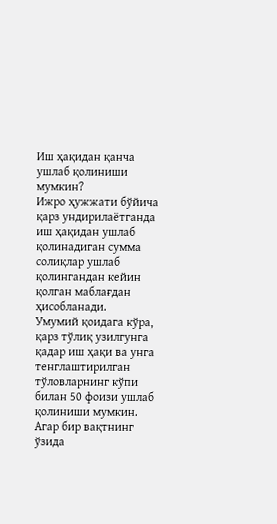Иш ҳақидан қанча ушлаб қолиниши мумкин?
Ижро ҳужжати бўйича қарз ундирилаётганда иш ҳақидан ушлаб қолинадиган сумма солиқлар ушлаб қолингандан кейин қолган маблағдан ҳисобланади.
Умумий қоидага кўра, қарз тўлиқ узилгунга қадар иш ҳақи ва унга тенглаштирилган тўловларнинг кўпи билан 50 фоизи ушлаб қолиниши мумкин.
Агар бир вақтнинг ўзида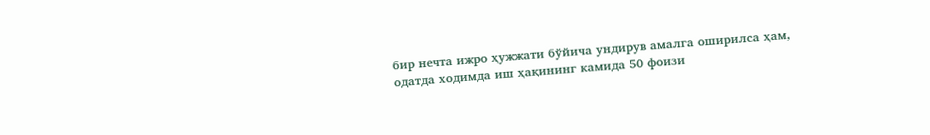бир нечта ижро ҳужжати бўйича ундирув амалга оширилса ҳам, одатда ходимда иш ҳақининг камида 50 фоизи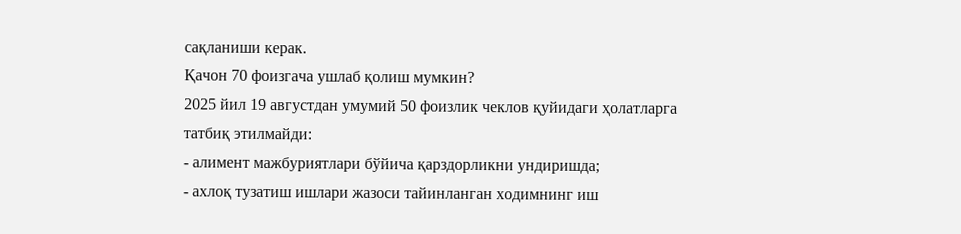сақланиши керак.
Қачон 70 фоизгача ушлаб қолиш мумкин?
2025 йил 19 августдан умумий 50 фоизлик чеклов қуйидаги ҳолатларга татбиқ этилмайди:
- алимент мажбуриятлари бўйича қарздорликни ундиришда;
- ахлоқ тузатиш ишлари жазоси тайинланган ходимнинг иш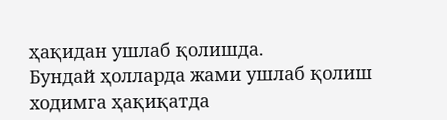ҳақидан ушлаб қолишда.
Бундай ҳолларда жами ушлаб қолиш ходимга ҳақиқатда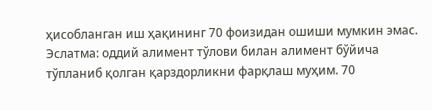ҳисобланган иш ҳақининг 70 фоизидан ошиши мумкин эмас.
Эслатма: оддий алимент тўлови билан алимент бўйича тўпланиб қолган қарздорликни фарқлаш муҳим. 70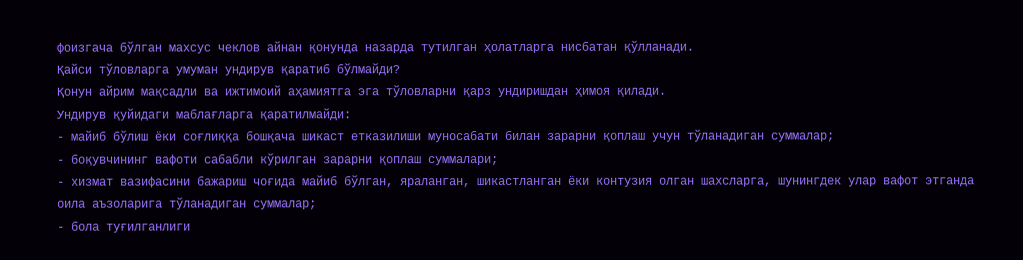фоизгача бўлган махсус чеклов айнан қонунда назарда тутилган ҳолатларга нисбатан қўлланади.
Қайси тўловларга умуман ундирув қаратиб бўлмайди?
Қонун айрим мақсадли ва ижтимоий аҳамиятга эга тўловларни қарз ундиришдан ҳимоя қилади.
Ундирув қуйидаги маблағларга қаратилмайди:
- майиб бўлиш ёки соғлиққа бошқача шикаст етказилиши муносабати билан зарарни қоплаш учун тўланадиган суммалар;
- боқувчининг вафоти сабабли кўрилган зарарни қоплаш суммалари;
- хизмат вазифасини бажариш чоғида майиб бўлган, яраланган, шикастланган ёки контузия олган шахсларга, шунингдек улар вафот этганда оила аъзоларига тўланадиган суммалар;
- бола туғилганлиги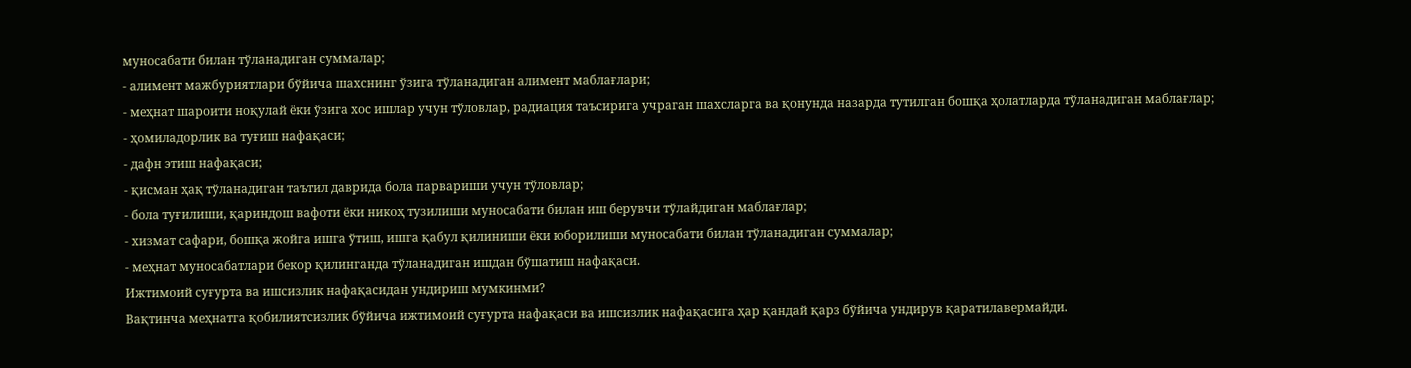муносабати билан тўланадиган суммалар;
- алимент мажбуриятлари бўйича шахснинг ўзига тўланадиган алимент маблағлари;
- меҳнат шароити ноқулай ёки ўзига хос ишлар учун тўловлар, радиация таъсирига учраган шахсларга ва қонунда назарда тутилган бошқа ҳолатларда тўланадиган маблағлар;
- ҳомиладорлик ва туғиш нафақаси;
- дафн этиш нафақаси;
- қисман ҳақ тўланадиган таътил даврида бола парвариши учун тўловлар;
- бола туғилиши, қариндош вафоти ёки никоҳ тузилиши муносабати билан иш берувчи тўлайдиган маблағлар;
- хизмат сафари, бошқа жойга ишга ўтиш, ишга қабул қилиниши ёки юборилиши муносабати билан тўланадиган суммалар;
- меҳнат муносабатлари бекор қилинганда тўланадиган ишдан бўшатиш нафақаси.
Ижтимоий суғурта ва ишсизлик нафақасидан ундириш мумкинми?
Вақтинча меҳнатга қобилиятсизлик бўйича ижтимоий суғурта нафақаси ва ишсизлик нафақасига ҳар қандай қарз бўйича ундирув қаратилавермайди.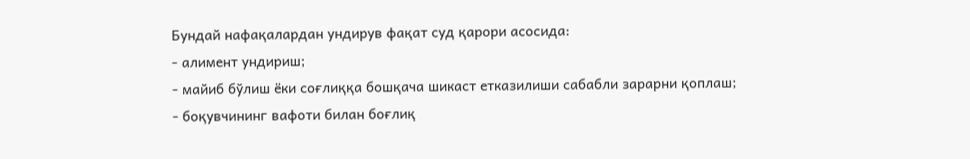Бундай нафақалардан ундирув фақат суд қарори асосида:
- алимент ундириш;
- майиб бўлиш ёки соғлиққа бошқача шикаст етказилиши сабабли зарарни қоплаш;
- боқувчининг вафоти билан боғлиқ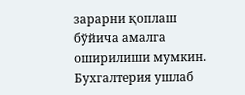зарарни қоплаш бўйича амалга оширилиши мумкин.
Бухгалтерия ушлаб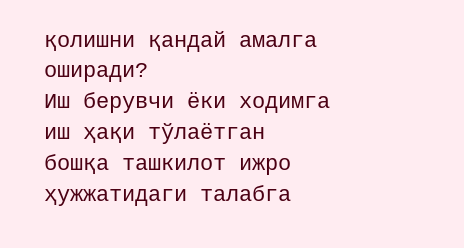қолишни қандай амалга оширади?
Иш берувчи ёки ходимга иш ҳақи тўлаётган бошқа ташкилот ижро ҳужжатидаги талабга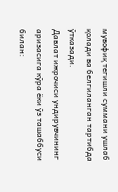мувофиқ тегишли суммани ушлаб қолади ва белгиланган тартибда ўтказади.
Давлат ижрочиси ундирувчининг аризасига кўра ёки ўз ташаббуси билан: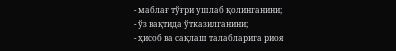- маблағ тўғри ушлаб қолинганини;
- ўз вақтида ўтказилганини;
- ҳисоб ва сақлаш талабларига риоя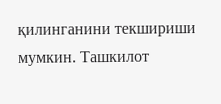қилинганини текшириши мумкин. Ташкилот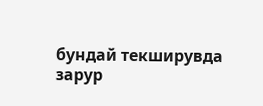бундай текширувда зарур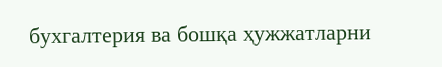бухгалтерия ва бошқа ҳужжатларни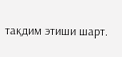тақдим этиши шарт.